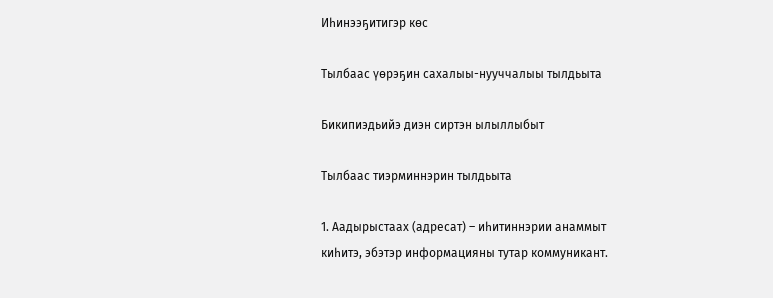Иһинээҕитигэр көс

Тылбаас үөрэҕин сахалыы-нууччалыы тылдьыта

Бикипиэдьийэ диэн сиртэн ылыллыбыт

Тылбаас тиэрминнэрин тылдьыта

1. Аадырыстаах (адресат) – иһитиннэрии анаммыт киһитэ, эбэтэр информацияны тутар коммуникант.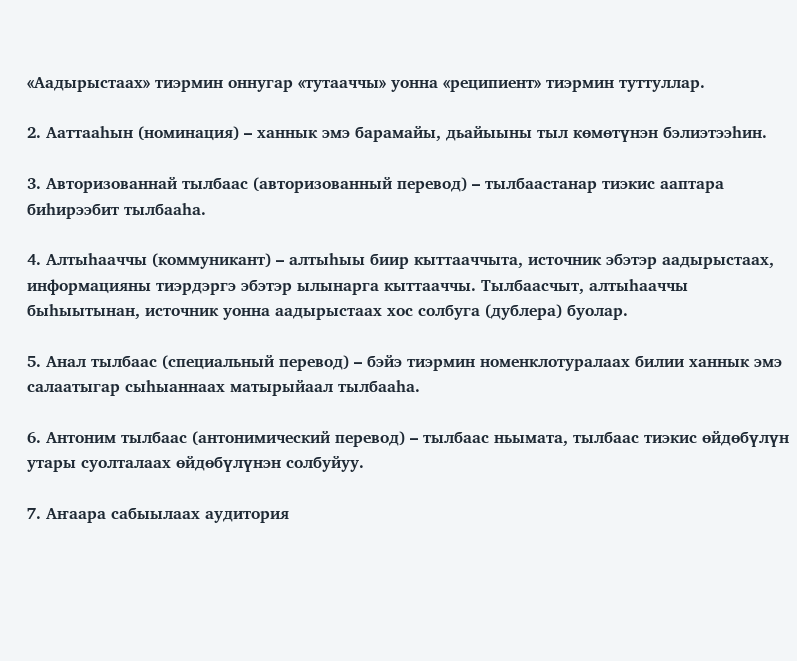«Аадырыстаах» тиэрмин оннугар «тутааччы» уонна «реципиент» тиэрмин туттуллар.

2. Ааттааһын (номинация) – ханнык эмэ барамайы, дьайыыны тыл көмөтүнэн бэлиэтээһин.

3. Авторизованнай тылбаас (авторизованный перевод) – тылбаастанар тиэкис ааптара биһирээбит тылбааһа.

4. Алтыһааччы (коммуникант) – алтыһыы биир кыттааччыта, источник эбэтэр аадырыстаах, информацияны тиэрдэргэ эбэтэр ылынарга кыттааччы. Тылбаасчыт, алтыһааччы быһыытынан, источник уонна аадырыстаах хос солбуга (дублера) буолар.

5. Анал тылбаас (специальный перевод) – бэйэ тиэрмин номенклотуралаах билии ханнык эмэ салаатыгар сыһыаннаах матырыйаал тылбааһа.

6. Антоним тылбаас (антонимический перевод) – тылбаас ньымата, тылбаас тиэкис өйдөбүлүн утары суолталаах өйдөбүлүнэн солбуйуу.

7. Аҥаара сабыылаах аудитория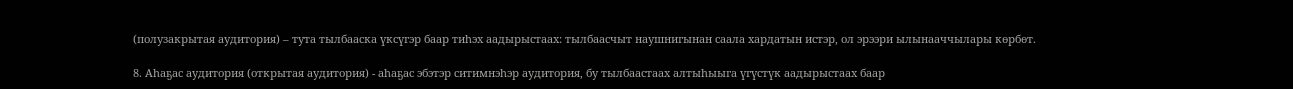(полузакрытая аудитория) – тута тылбааска үксүгэр баар тиһэх аадырыстаах: тылбаасчыт наушнигынан саала хардатын истэр, ол эрээри ылынааччылары көрбөт.

8. Аһаҕас аудитория (открытая аудитория) - аһаҕас эбэтэр ситимнэһэр аудитория, бу тылбаастаах алтыһыыга үгүстүк аадырыстаах баар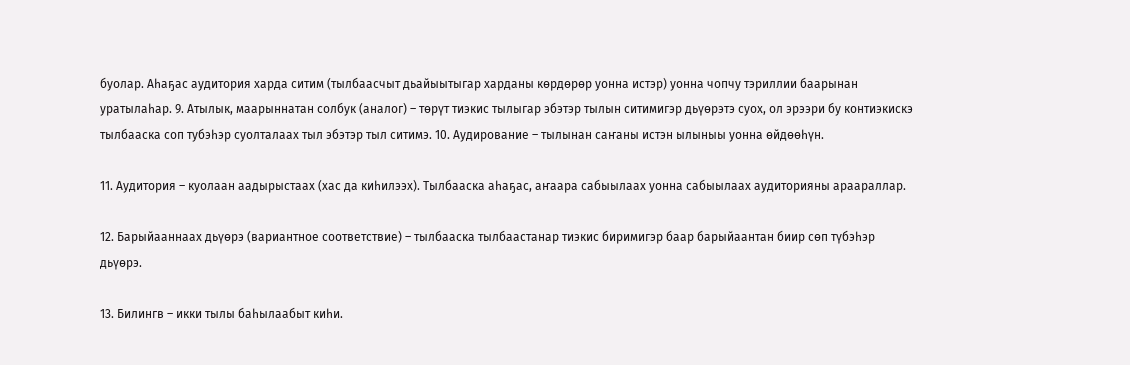буолар. Аһаҕас аудитория харда ситим (тылбаасчыт дьайыытыгар харданы көрдөрөр уонна истэр) уонна чопчу тэриллии баарынан уратылаһар. 9. Атылык, маарыннатан солбук (аналог) – төрүт тиэкис тылыгар эбэтэр тылын ситимигэр дьүөрэтэ суох, ол эрээри бу контиэкискэ тылбааска соп тубэһэр суолталаах тыл эбэтэр тыл ситимэ. 10. Аудирование – тылынан саҥаны истэн ылыныы уонна өйдөөһүн.

11. Аудитория – куолаан аадырыстаах (хас да киһилээх). Тылбааска аһаҕас, аҥаара сабыылаах уонна сабыылаах аудиторияны араараллар.

12. Барыйааннаах дьүөрэ (вариантное соответствие) – тылбааска тылбаастанар тиэкис биримигэр баар барыйаантан биир сөп түбэһэр дьүөрэ.

13. Билингв – икки тылы баһылаабыт киһи.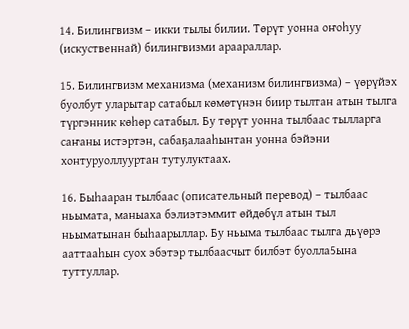14. Билингвизм – икки тылы билии. Төрүт уонна оҥоһуу (искуственнай) билингвизми араараллар.

15. Билингвизм механизма (механизм билингвизма) – үөрүйэх буолбут уларытар сатабыл көмөтүнэн биир тылтан атын тылга түргэнник көһөр сатабыл. Бу төрүт уонна тылбаас тылларга саҥаны истэртэн, сабаҕалааһынтан уонна бэйэни хонтуруоллууртан тутулуктаах.

16. Быһааран тылбаас (описательный перевод) – тылбаас ньымата, маныаха бэлиэтэммит өйдөбүл атын тыл ньыматынан быһаарыллар. Бу ньыма тылбаас тылга дьүөрэ ааттааһын суох эбэтэр тылбаасчыт билбэт буолла5ына туттуллар.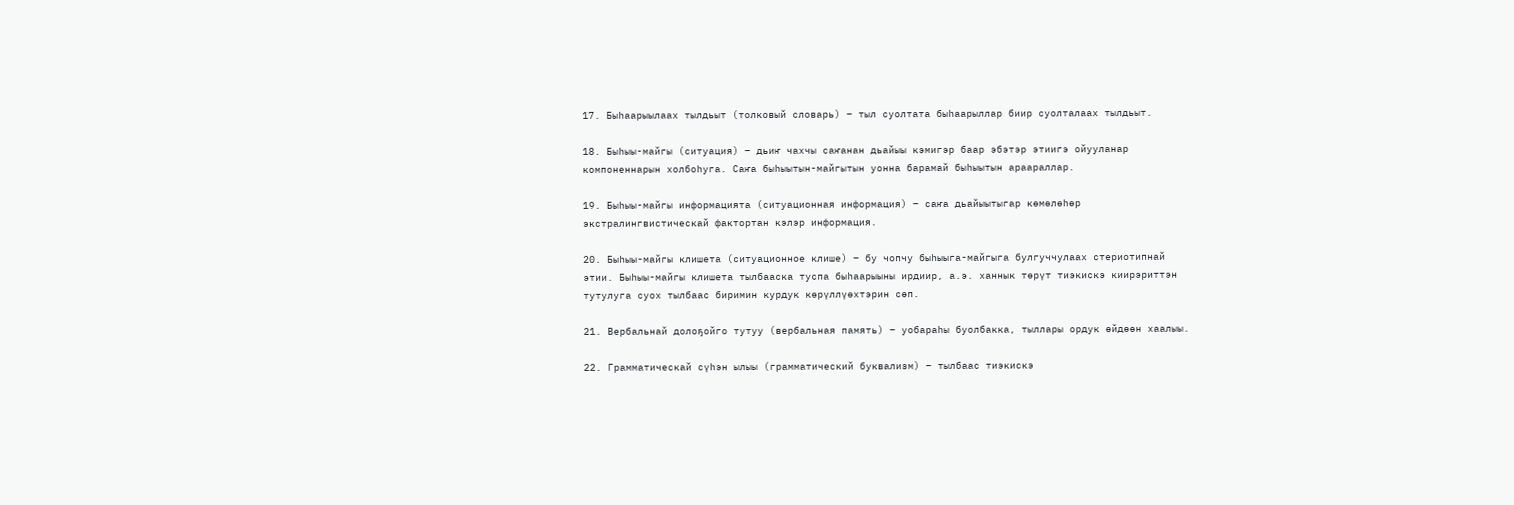17. Быһаарыылаах тылдьыт (толковый словарь) – тыл суолтата быһаарыллар биир суолталаах тылдьыт.

18. Быһыы-майгы (ситуация) – дьиҥ чахчы саҥанан дьайыы кэмигэр баар эбэтэр этиигэ ойууланар компоненнарын холбоһуга. Саҥа быһыытын-майгытын уонна барамай быһыытын араараллар.

19. Быһыы-майгы информацията (ситуационная информация) – саҥа дьайыытыгар көмөлөһөр экстралингвистическай фактортан кэлэр информация.

20. Быһыы-майгы клишета (ситуационное клише) – бу чопчу быһыыга-майгыга булгуччулаах стериотипнай этии. Быһыы-майгы клишета тылбааска туспа быһаарыыны ирдиир, а.э. ханнык төрүт тиэкискэ киирэриттэн тутулуга суох тылбаас биримин курдук көрүллүөхтэрин сөп.

21. Вербальнай долоҕойго тутуу (вербальная память) – уобараһы буолбакка, тыллары ордук өйдөөн хаалыы.

22. Грамматическай сүһэн ылыы (грамматический буквализм) – тылбаас тиэкискэ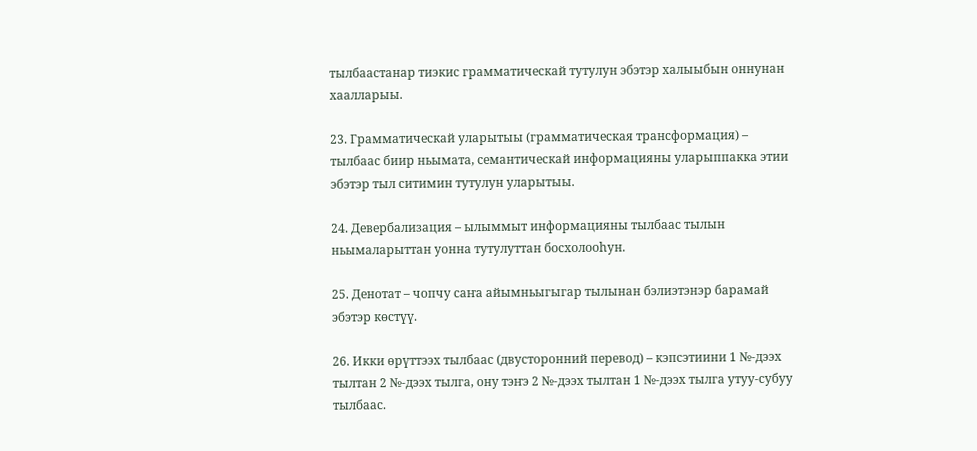тылбаастанар тиэкис грамматическай тутулун эбэтэр халыыбын оннунан хаалларыы.

23. Грамматическай уларытыы (грамматическая трансформация) – тылбаас биир ньымата, семантическай информацияны уларыппакка этии эбэтэр тыл ситимин тутулун уларытыы.

24. Девербализация – ылыммыт информацияны тылбаас тылын ньымаларыттан уонна тутулуттан босхолооһун.

25. Денотат – чопчу саҥа айымньыгыгар тылынан бэлиэтэнэр барамай эбэтэр көстүү.

26. Икки өрүттээх тылбаас (двусторонний перевод) – кэпсэтиини 1 №-дээх тылтан 2 №-дээх тылга, ону тэҥэ 2 №-дээх тылтан 1 №-дээх тылга утуу-субуу тылбаас.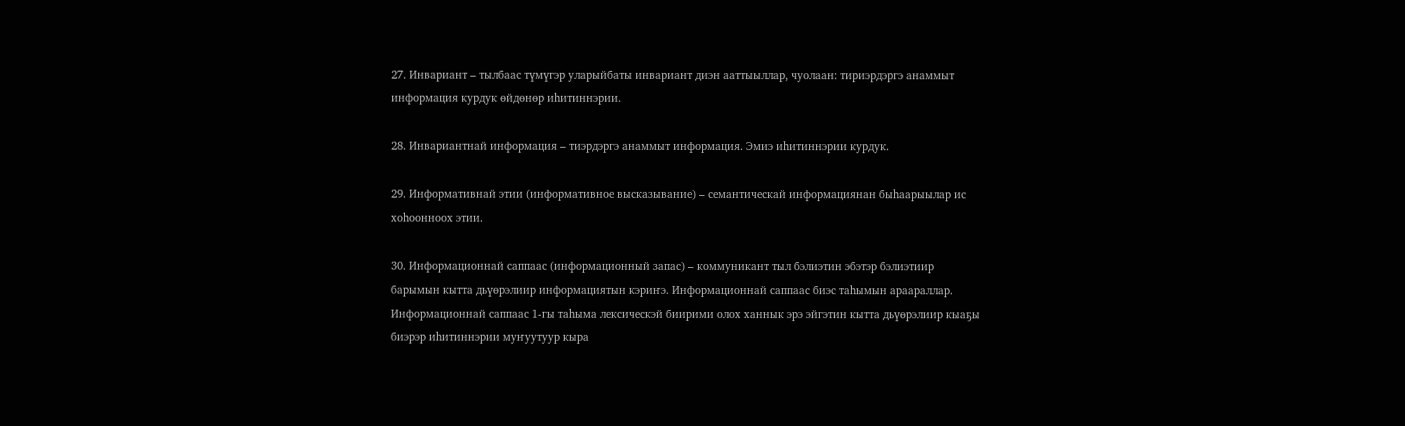27. Инвариант – тылбаас түмүгэр уларыйбаты инвариант диэн ааттыыллар, чуолаан: тириэрдэргэ анаммыт информация курдук өйдөнөр иһитиннэрии.

28. Инвариантнай информация – тиэрдэргэ анаммыт информация. Эмиэ иһитиннэрии курдук.

29. Информативнай этии (информативное высказывание) – семантическай информациянан быһаарыылар ис хоһоонноох этии.

30. Информационнай саппаас (информационный запас) – коммуникант тыл бэлиэтин эбэтэр бэлиэтиир барымын кытта дьүөрэлиир информациятын кэриҥэ. Информационнай саппаас биэс таһымын араараллар. Информационнай саппаас 1-гы таһыма лексическэй биирими олох ханнык эрэ эйгэтин кытта дьүөрэлиир кыаҕы биэрэр иһитиннэрии муҥуутуур кыра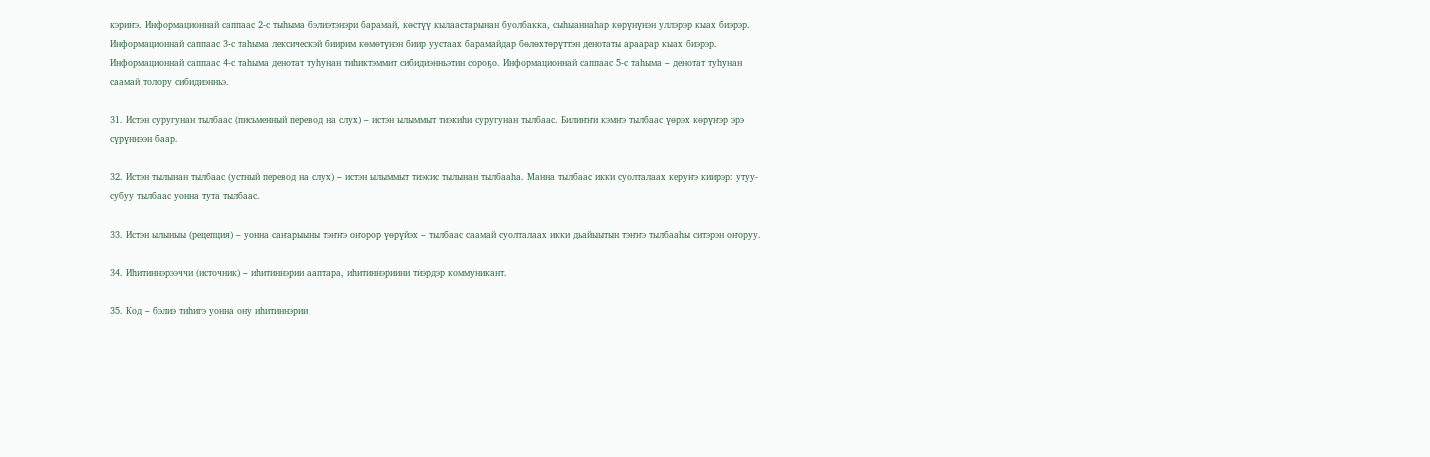кэриҥэ. Информационнай саппаас 2-с тыһыма бэлиэтэнэри барамай, көстүү кылаастарынан буолбакка, сыһыаннаһар көрүнүнэн уллэрэр кыах биэрэр. Информационнай саппаас 3-с таһыма лексическэй биирим көмөтүнэн биир уустаах барамайдар бөлөхтөрүттэн денотаты араарар кыах биэрэр. Информационнай саппаас 4-с таһыма денотат туһунан тиһиктэммит сибидиэнньэтин сороҕо. Информационнай саппаас 5-с таһыма – денотат туһунан саамай толору сибидиэнньэ.

31. Истэн суругунан тылбаас (письменный перевод на слух) – истэн ылыммыт тиэкиһи суругунан тылбаас. Билиҥҥи кэмҥэ тылбаас үөрэх көрүҥэр эрэ сүрүннээн баар.

32. Истэн тылынан тылбаас (устный перевод на слух) – истэн ылыммыт тиэкис тылынан тылбааһа. Манна тылбаас икки суолталаах керуҥэ киирэр: утуу-субуу тылбаас уонна тута тылбаас.

33. Истэн ылыныы (рецепция) – уонна саҥарыыны тэҥҥэ оҥорор үөрүйэх – тылбаас саамай суолталаах икки дьайыытын тэҥҥэ тылбааһы ситэрэн оҥоруу.

34. Иһитиннэрээччи (источник) – иһитиннэрии ааптара, иһитиннэриини тиэрдэр коммуникант.

35. Код – бэлиэ тиһигэ уонна ону иһитиннэрии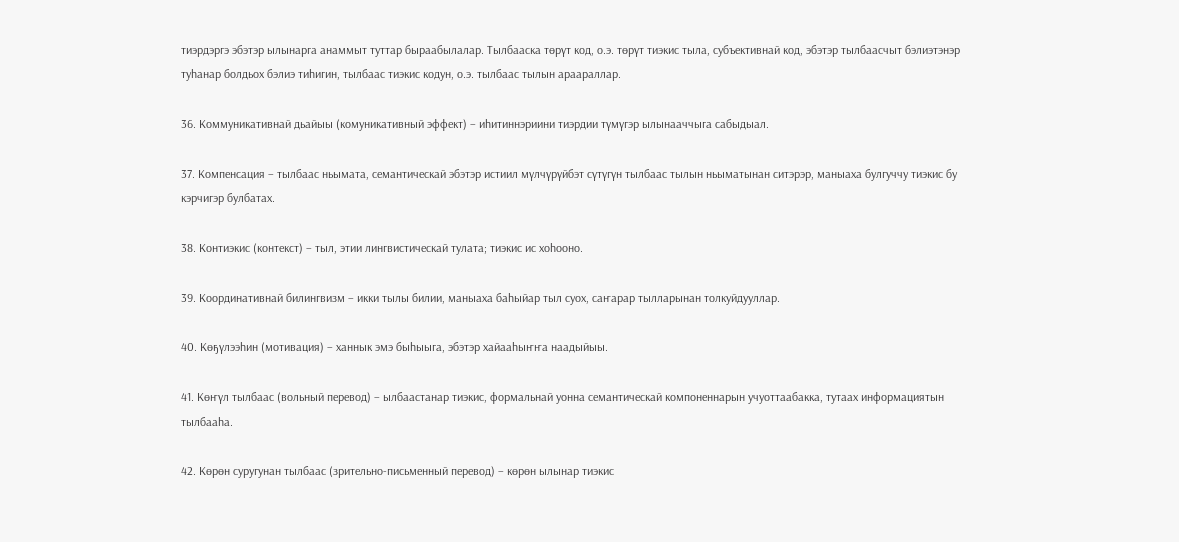тиэрдэргэ эбэтэр ылынарга анаммыт туттар быраабылалар. Тылбааска төрүт код, о.э. төрүт тиэкис тыла, субъективнай код, эбэтэр тылбаасчыт бэлиэтэнэр туһанар болдьох бэлиэ тиһигин, тылбаас тиэкис кодун, о.э. тылбаас тылын араараллар.

36. Коммуникативнай дьайыы (комуникативный эффект) – иһитиннэриини тиэрдии түмүгэр ылынааччыга сабыдыал.

37. Компенсация – тылбаас ньымата, семантическай эбэтэр истиил мүлчүрүйбэт сүтүгүн тылбаас тылын ньыматынан ситэрэр, маныаха булгуччу тиэкис бу кэрчигэр булбатах.

38. Контиэкис (контекст) – тыл, этии лингвистическай тулата; тиэкис ис хоһооно.

39. Координативнай билингвизм – икки тылы билии, маныаха баһыйар тыл суох, саҥарар тылларынан толкуйдууллар.

40. Көҕүлээһин (мотивация) – ханнык эмэ быһыыга, эбэтэр хайааһыҥҥа наадыйыы.

41. Көҥүл тылбаас (вольный перевод) – ылбаастанар тиэкис, формальнай уонна семантическай компоненнарын учуоттаабакка, тутаах информациятын тылбааһа.

42. Көрөн суругунан тылбаас (зрительно-письменный перевод) – көрөн ылынар тиэкис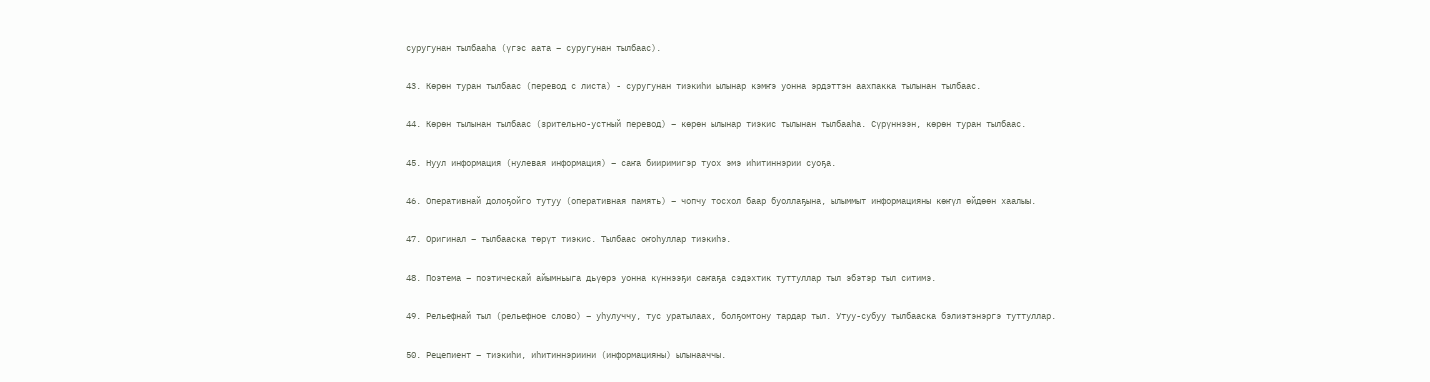суругунан тылбааһа (үгэс аата – суругунан тылбаас).

43. Көрөн туран тылбаас (перевод с листа) - суругунан тиэкиһи ылынар кэмҥэ уонна эрдэттэн аахпакка тылынан тылбаас.

44. Көрөн тылынан тылбаас (зрительно-устный перевод) – көрөн ылынар тиэкис тылынан тылбааһа. Сүрүннээн, көрөн туран тылбаас.

45. Нуул информация (нулевая информация) – саҥа бииримигэр туох эмэ иһитиннэрии суоҕа.

46. Оперативнай долоҕойго тутуу (оперативная память) – чопчу тосхол баар буоллаҕына, ылыммыт информацияны көҥүл өйдөөн хаалыы.

47. Оригинал – тылбааска төрүт тиэкис. Тылбаас оҥоһуллар тиэкиһэ.

48. Поэтема – поэтическай айымньыга дьүөрэ уонна күннээҕи саҥаҕа сэдэхтик туттуллар тыл эбэтэр тыл ситимэ.

49. Рельефнай тыл (рельефное слово) – уһулуччу, тус уратылаах, болҕомтону тардар тыл. Утуу-субуу тылбааска бэлиэтэнэргэ туттуллар.

50. Рецепиент – тиэкиһи, иһитиннэриини (информацияны) ылынааччы.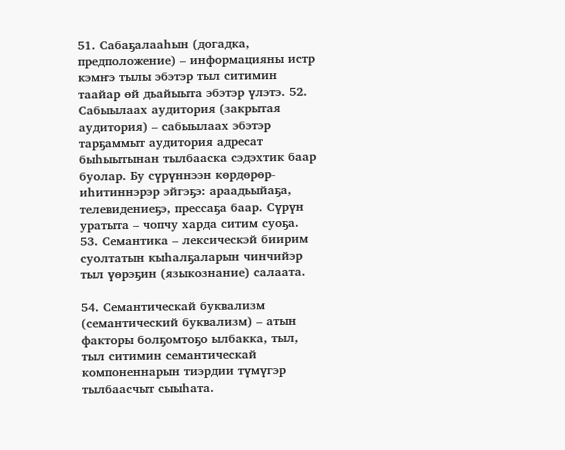51. Сабаҕалааһын (догадка, предположение) – информацияны истр кэмҥэ тылы эбэтэр тыл ситимин таайар өй дьайыыта эбэтэр үлэтэ. 52. Сабыылаах аудитория (закрытая аудитория) – сабыылаах эбэтэр тарҕаммыт аудитория адресат быһыытынан тылбааска сэдэхтик баар буолар. Бу сүрүннээн көрдөрөр-иһитиннэрэр эйгэҕэ: араадьыйаҕа, телевидениеҕэ, прессаҕа баар. Сүрүн уратыта – чопчу харда ситим суоҕа. 53. Семантика – лексическэй биирим суолтатын кыһалҕаларын чинчийэр тыл үөрэҕин (языкознание) салаата.

54. Семантическай буквализм (семантический буквализм) – атын факторы болҕомтоҕо ылбакка, тыл, тыл ситимин семантическай компоненнарын тиэрдии түмүгэр тылбаасчыт сыыһата.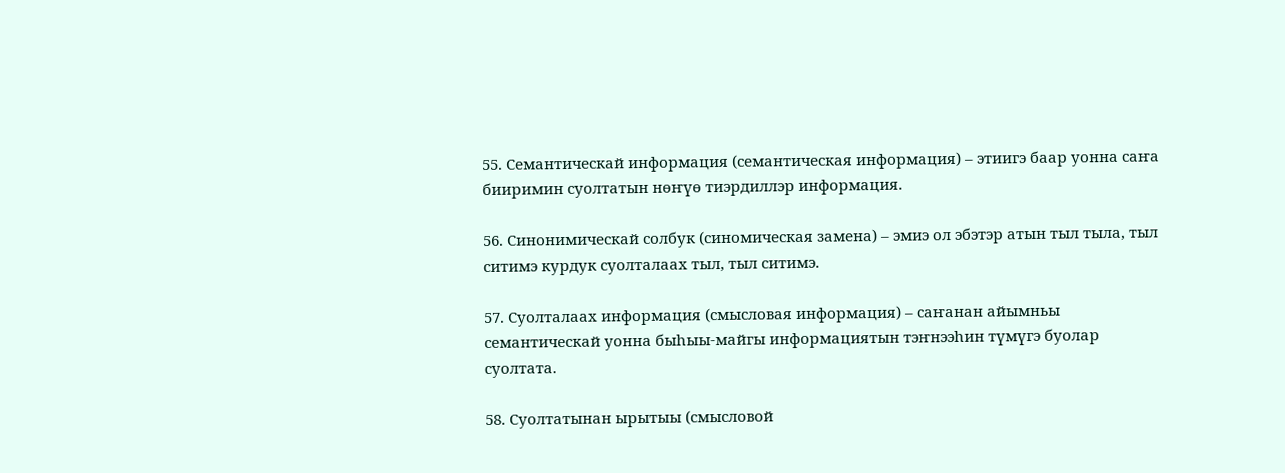55. Семантическай информация (семантическая информация) – этиигэ баар уонна саҥа бииримин суолтатын нөҥүө тиэрдиллэр информация.

56. Синонимическай солбук (синомическая замена) – эмиэ ол эбэтэр атын тыл тыла, тыл ситимэ курдук суолталаах тыл, тыл ситимэ.

57. Суолталаах информация (смысловая информация) – саҥанан айымньы семантическай уонна быһыы-майгы информациятын тэҥнээһин түмүгэ буолар суолтата.

58. Суолтатынан ырытыы (смысловой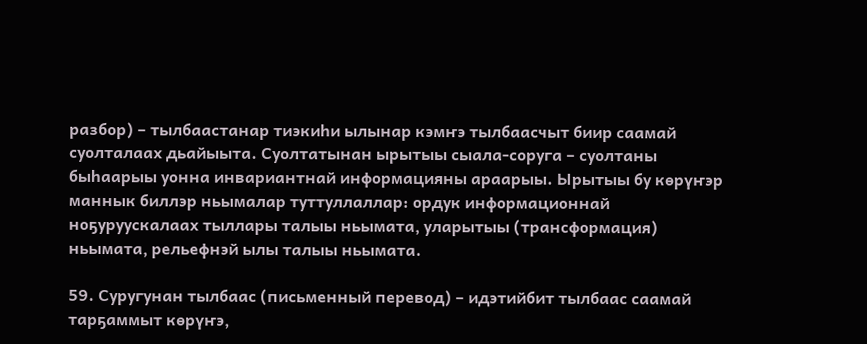разбор) – тылбаастанар тиэкиһи ылынар кэмҥэ тылбаасчыт биир саамай суолталаах дьайыыта. Суолтатынан ырытыы сыала-соруга – суолтаны быһаарыы уонна инвариантнай информацияны араарыы. Ырытыы бу көрүҥэр маннык биллэр ньымалар туттуллаллар: ордук информационнай ноҕуруускалаах тыллары талыы ньымата, уларытыы (трансформация) ньымата, рельефнэй ылы талыы ньымата.

59. Суругунан тылбаас (письменный перевод) – идэтийбит тылбаас саамай тарҕаммыт көрүҥэ,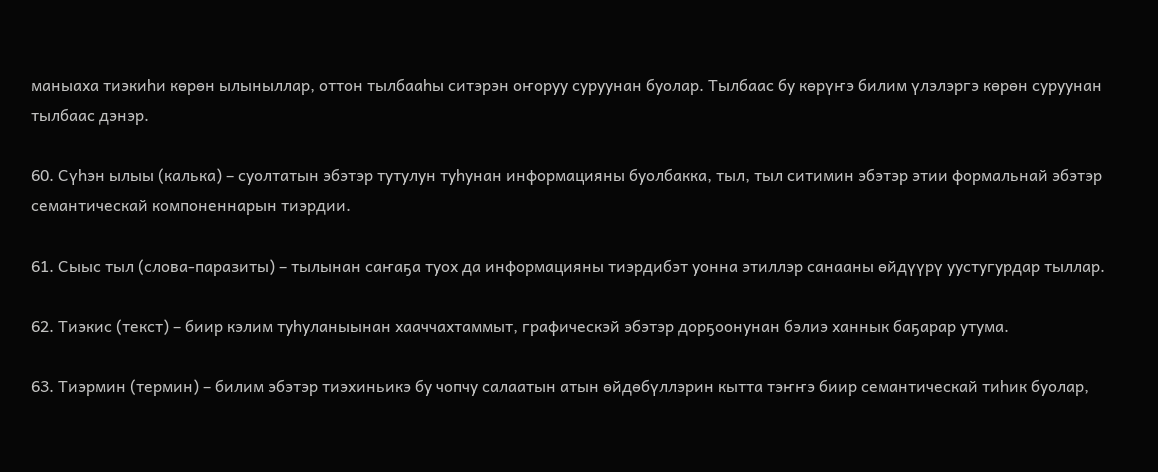маныаха тиэкиһи көрөн ылыныллар, оттон тылбааһы ситэрэн оҥоруу суруунан буолар. Тылбаас бу көрүҥэ билим үлэлэргэ көрөн суруунан тылбаас дэнэр.

60. Сүһэн ылыы (калька) – суолтатын эбэтэр тутулун туһунан информацияны буолбакка, тыл, тыл ситимин эбэтэр этии формальнай эбэтэр семантическай компоненнарын тиэрдии.

61. Сыыс тыл (слова-паразиты) – тылынан саҥаҕа туох да информацияны тиэрдибэт уонна этиллэр санааны өйдүүрү уустугурдар тыллар.

62. Тиэкис (текст) – биир кэлим туһуланыынан хааччахтаммыт, графическэй эбэтэр дорҕоонунан бэлиэ ханнык баҕарар утума.

63. Тиэрмин (термин) – билим эбэтэр тиэхиньикэ бу чопчу салаатын атын өйдөбүллэрин кытта тэҥҥэ биир семантическай тиһик буолар,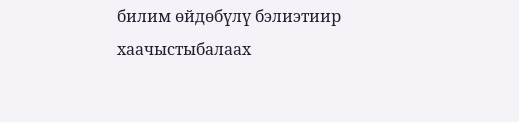билим өйдөбүлү бэлиэтиир хаачыстыбалаах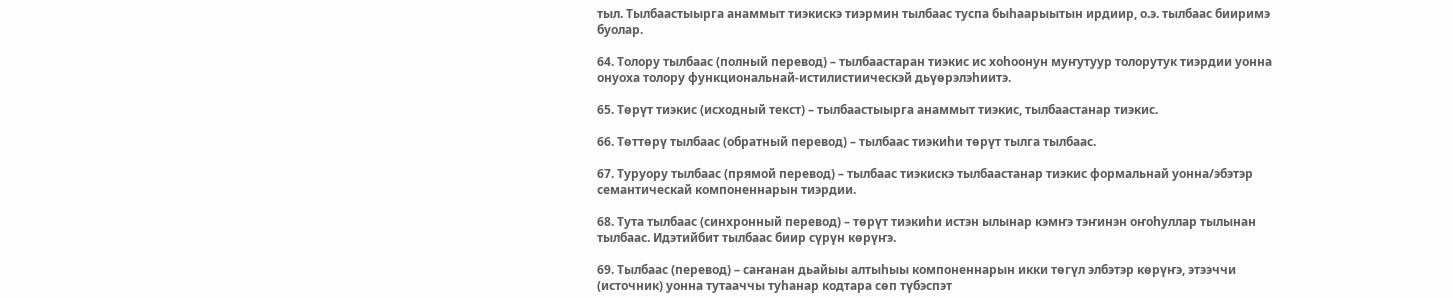тыл. Тылбаастыырга анаммыт тиэкискэ тиэрмин тылбаас туспа быһаарыытын ирдиир, о.э. тылбаас бииримэ буолар.

64. Толору тылбаас (полный перевод) – тылбаастаран тиэкис ис хоһоонун муҥутуур толорутук тиэрдии уонна онуоха толору функциональнай-истилистиическэй дьүөрэлэһиитэ.

65. Төрүт тиэкис (исходный текст) – тылбаастыырга анаммыт тиэкис, тылбаастанар тиэкис.

66. Төттөрү тылбаас (обратный перевод) – тылбаас тиэкиһи төрүт тылга тылбаас.

67. Туруору тылбаас (прямой перевод) – тылбаас тиэкискэ тылбаастанар тиэкис формальнай уонна/эбэтэр семантическай компоненнарын тиэрдии.

68. Тута тылбаас (синхронный перевод) – төрүт тиэкиһи истэн ылынар кэмҥэ тэҥинэн оҥоһуллар тылынан тылбаас. Идэтийбит тылбаас биир сүрүн көрүҥэ.

69. Тылбаас (перевод) – саҥанан дьайыы алтыһыы компоненнарын икки төгүл элбэтэр көрүҥэ, этээччи (источник) уонна тутааччы туһанар кодтара сөп түбэспэт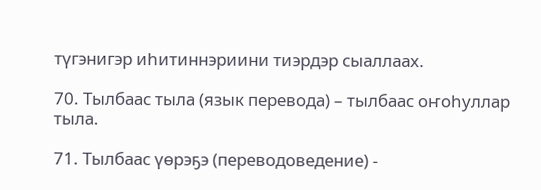түгэнигэр иһитиннэриини тиэрдэр сыаллаах.

70. Тылбаас тыла (язык перевода) – тылбаас оҥоһуллар тыла.

71. Тылбаас үөрэҕэ (переводоведение) -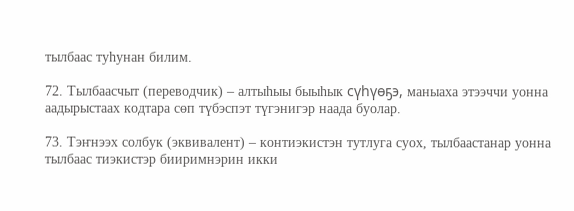тылбаас туһунан билим.

72. Тылбаасчыт (переводчик) – алтыһыы быыһык сүһүөҕэ, маныаха этээччи уонна аадырыстаах кодтара сөп түбэспэт түгэнигэр наада буолар.

73. Тэҥнээх солбук (эквивалент) – контиэкистэн тутлуга суох, тылбаастанар уонна тылбаас тиэкистэр бииримнэрин икки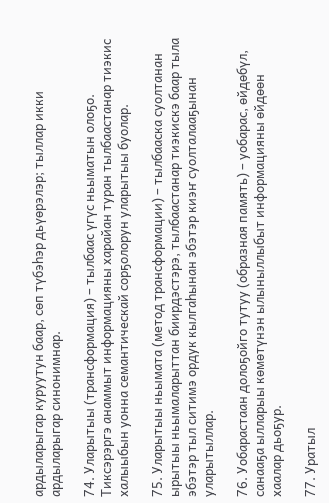ардыларыгар куруутун баар, сөп түбэһэр дьүөрэлэр; тыллар икки ардыларыгар синонимнар.

74. Уларытыы (трансформация) – тылбаас үгүс ньыматын олоҕо. Тиксэрэргэ анаммыт информацияны харайан туран тылбаастанар тиэкис халыыбын уонна семантическай сорҕолорун уларытыы буолар.

75. Уларытыы ньымата (метод трансформации) – тылбааска суолтанан ырытыы ньымаларыттан биирдэстэрэ, тылбаастанар тиэкискэ баар тыла эбэтэр тыл ситимэ ордук кылгаһынан эбэтэр киэҥ суолталааҕынан уларытыллар.

76. Уобарастаан долоҕойго тутуу (образная память) – уобарас, өйдөбүл, санааҕа ылларыы көмөтүнэн ылыныллыбыт информацияны өйдөөн хаалар дьоҕур.

77. Уратыл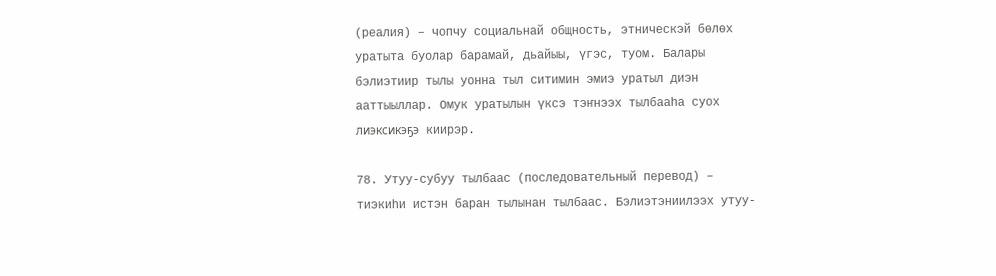(реалия) – чопчу социальнай общность, этническэй бөлөх уратыта буолар барамай, дьайыы, үгэс, туом. Балары бэлиэтиир тылы уонна тыл ситимин эмиэ уратыл диэн ааттыыллар. Омук уратылын үксэ тэҥнээх тылбааһа суох лиэксикэҕэ киирэр.

78. Утуу-субуу тылбаас (последовательный перевод) – тиэкиһи истэн баран тылынан тылбаас. Бэлиэтэниилээх утуу-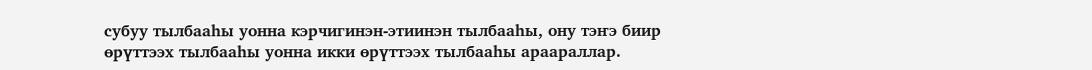субуу тылбааһы уонна кэрчигинэн-этиинэн тылбааһы, ону тэҥэ биир өрүттээх тылбааһы уонна икки өрүттээх тылбааһы араараллар.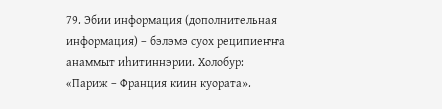79. Эбии информация (дополнительная информация) – бэлэмэ суох реципиеҥҥа анаммыт иһитиннэрии. Холобур: «Париж – Франция киин куората».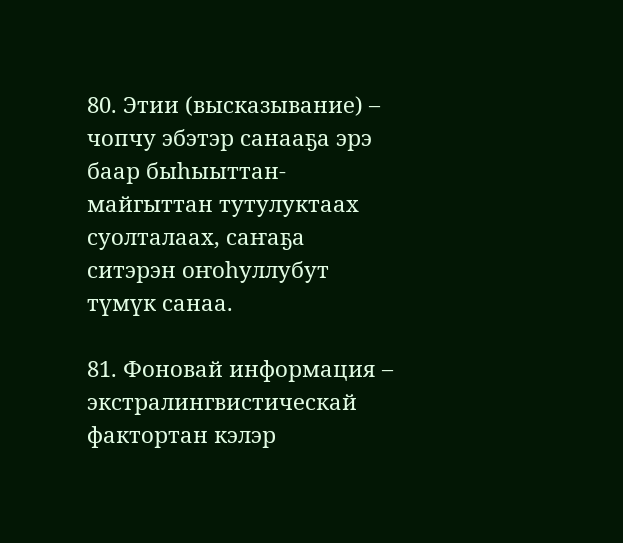80. Этии (высказывание) – чопчу эбэтэр санааҕа эрэ баар быһыыттан-майгыттан тутулуктаах суолталаах, саҥаҕа ситэрэн оҥоһуллубут түмүк санаа.

81. Фоновай информация – экстралингвистическай фактортан кэлэр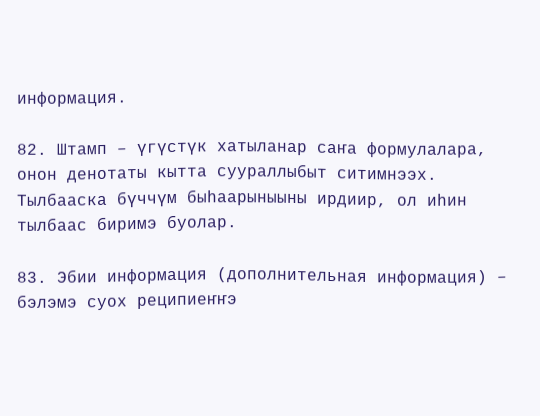информация.

82. Штамп – үгүстүк хатыланар саҥа формулалара, онон денотаты кытта суураллыбыт ситимнээх. Тылбааска бүччүм быһаарыныыны ирдиир, ол иһин тылбаас биримэ буолар.

83. Эбии информация (дополнительная информация) – бэлэмэ суох реципиеҥҥэ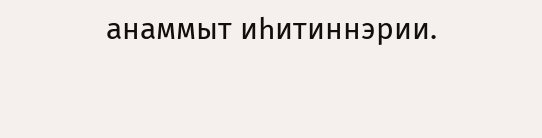анаммыт иһитиннэрии.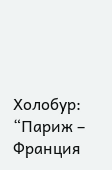Холобур: “Париж – Франция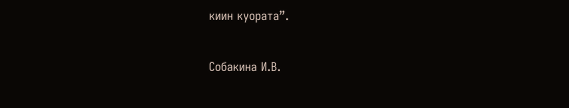киин куората”.

Собакина И.В.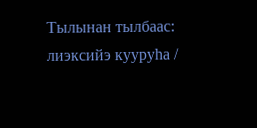Тылынан тылбаас: лиэксийэ кууруһа /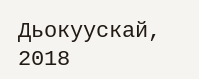Дьокуускай, 2018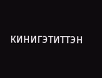кинигэтиттэн